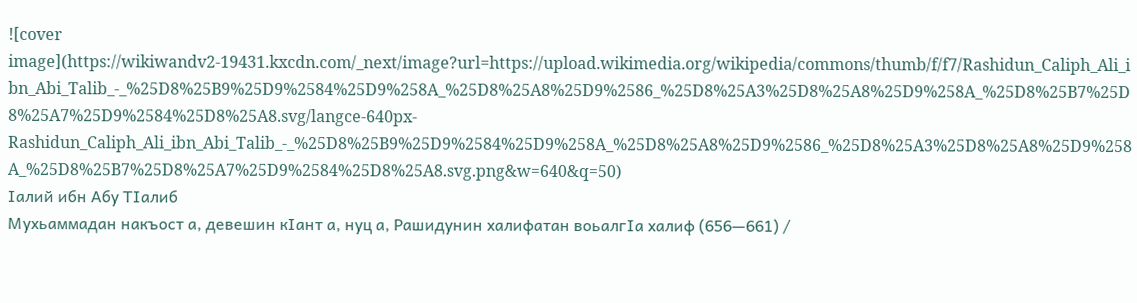![cover image](https://wikiwandv2-19431.kxcdn.com/_next/image?url=https://upload.wikimedia.org/wikipedia/commons/thumb/f/f7/Rashidun_Caliph_Ali_ibn_Abi_Talib_-_%25D8%25B9%25D9%2584%25D9%258A_%25D8%25A8%25D9%2586_%25D8%25A3%25D8%25A8%25D9%258A_%25D8%25B7%25D8%25A7%25D9%2584%25D8%25A8.svg/langce-640px-Rashidun_Caliph_Ali_ibn_Abi_Talib_-_%25D8%25B9%25D9%2584%25D9%258A_%25D8%25A8%25D9%2586_%25D8%25A3%25D8%25A8%25D9%258A_%25D8%25B7%25D8%25A7%25D9%2584%25D8%25A8.svg.png&w=640&q=50)
Ӏалий ибн Абу ТӀалиб
Мухьаммадан накъост а, девешин кӀант а, нуц а, Рашидунин халифатан воьалгӀа халиф (656—661) /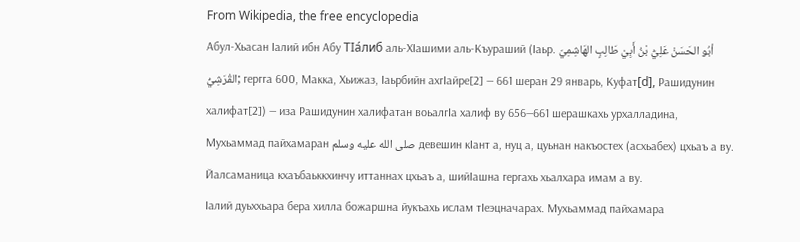From Wikipedia, the free encyclopedia
Абул-Хьасан Ӏалий ибн Абу Тӏа́либ аль-ХӀашими аль-Къураший (Ӏаьр. أبُو الحَسَنْ عَلِيُّ بْنُ أَبِيْ طَالِبٍ الهَاشِمِيّ القُرَشِيُّ; гергга 600, Макка, Хьижаз, Ӏаьрбийн ахгӀайре[2] — 661 шеран 29 январь, Куфат[d], Рашидунин халифат[2]) — иза Рашидунин халифатан воьалгӀа халиф ву 656—661 шерашкахь урхалладина, Мухьаммад пайхамаран صلى الله عليه وسلم девешин кӀант а, нуц а, цуьнан накъостех (асхьабех) цхьаъ а ву. Йалсаманица кхаъбаьккхинчу иттаннах цхьаъ а, шийӀашна гергахь хьалхара имам а ву.
Ӏалий дуьххьара бера хилла божаршна йукъахь ислам тӀеэцначарах. Мухьаммад пайхамара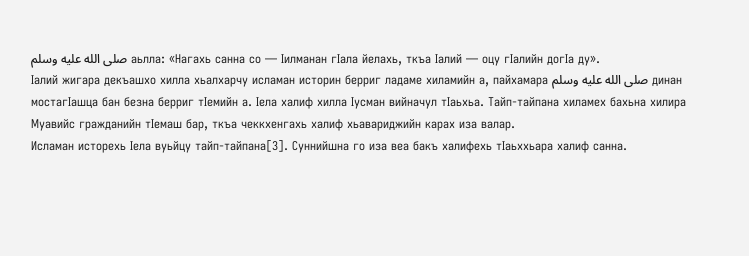صلى الله عليه وسلم аьлла: «Нагахь санна со — Ӏилманан гӀала йелахь, ткъа Ӏалий — оцу гӀалийн догӀа ду».
Ӏалий жигара декъашхо хилла хьалхарчу исламан историн берриг ладаме хиламийн а, пайхамара صلى الله عليه وسلم динан мостагӀашца бан безна берриг тӀемийн а. Ӏела халиф хилла Ӏусман вийначул тӀаьхьа. Тайп-тайпана хиламех бахьна хилира Муавийс гражданийн тӀемаш бар, ткъа чеккхенгахь халиф хьавариджийн карах иза валар.
Исламан исторехь Ӏела вуьйцу тайп-тайпана[3]. Суннийшна го иза веа бакъ халифехь тӀаьххьара халиф санна.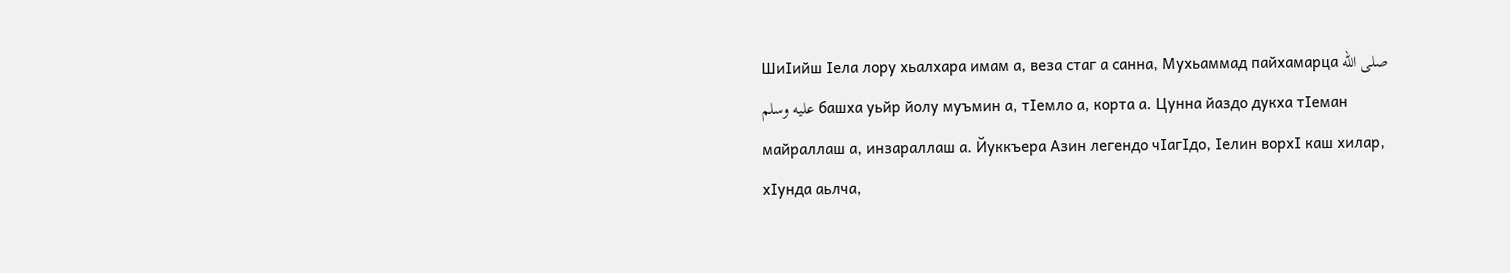ШиӀийш Ӏела лору хьалхара имам а, веза стаг а санна, Мухьаммад пайхамарца صلى الله عليه وسلم башха уьйр йолу муъмин а, тӀемло а, корта а. Цунна йаздо дукха тӀеман майраллаш а, инзараллаш а. Йуккъера Азин легендо чӀагӀдо, Ӏелин ворхӀ каш хилар, хӀунда аьлча,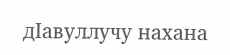дӀавуллучу нахана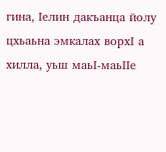гина, Ӏелин дакъанца йолу цхьаьна эмкалах ворхӀ а хилла, уьш маьӀ-маьӀӀе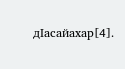дӀасайахар[4].